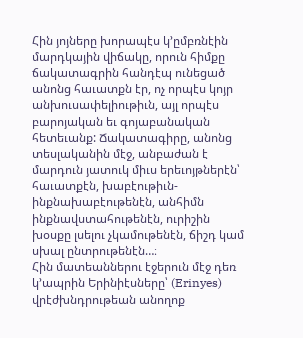Հին յոյները խորապէս կ’ըմբռնէին մարդկային վիճակը, որուն հիմքը ճակատագրին հանդէպ ունեցած անոնց հաւատքն էր, ոչ որպէս կոյր անխուսափելիութիւն, այլ որպէս բարոյական եւ գոյաբանական հետեւանք: Ճակատագիրը, անոնց տեսլականին մէջ, անբաժան է մարդուն յատուկ միւս երեւոյթներէն՝ հաւատքէն, խաբէութիւն-ինքնախաբէութենէն, անհիմն ինքնավստահութենէն, ուրիշին խօսքը լսելու չկամութենէն, ճիշդ կամ սխալ ընտրութենէն…։
Հին մատեաններու էջերուն մէջ դեռ կ’ապրին Երինիէսները՝ (Erinyes) վրէժխնդրութեան անողոք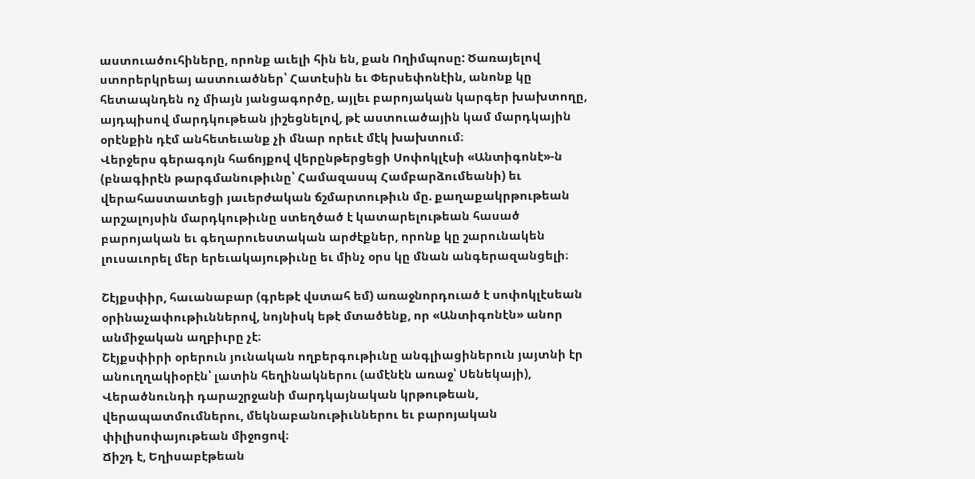աստուածուհիները, որոնք աւելի հին են, քան Ողիմպոսը: Ծառայելով ստորերկրեայ աստուածներ՝ Հատէսին եւ Փերսեփոնէին, անոնք կը հետապնդեն ոչ միայն յանցագործը, այլեւ բարոյական կարգեր խախտողը, այդպիսով մարդկութեան յիշեցնելով, թէ աստուածային կամ մարդկային օրէնքին դէմ անհետեւանք չի մնար որեւէ մէկ խախտում։
Վերջերս գերագոյն հաճոյքով վերընթերցեցի Սոփոկլէսի «Անտիգոնէ»-ն (բնագիրէն թարգմանութիւնը՝ Համազասպ Համբարձումեանի) եւ վերահաստատեցի յաւերժական ճշմարտութիւն մը. քաղաքակրթութեան արշալոյսին մարդկութիւնը ստեղծած է կատարելութեան հասած բարոյական եւ գեղարուեստական արժէքներ, որոնք կը շարունակեն լուսաւորել մեր երեւակայութիւնը եւ մինչ օրս կը մնան անգերազանցելի։

Շէյքսփիր, հաւանաբար (գրեթէ վստահ եմ) առաջնորդուած է սոփոկլէսեան օրինաչափութիւններով, նոյնիսկ եթէ մտածենք, որ «Անտիգոնէն» անոր անմիջական աղբիւրը չէ։
Շէյքսփիրի օրերուն յունական ողբերգութիւնը անգլիացիներուն յայտնի էր անուղղակիօրէն՝ լատին հեղինակներու (ամէնէն առաջ՝ Սենեկայի), Վերածնունդի դարաշրջանի մարդկայնական կրթութեան, վերապատմումներու, մեկնաբանութիւններու եւ բարոյական փիլիսոփայութեան միջոցով։
Ճիշդ է, Եղիսաբէթեան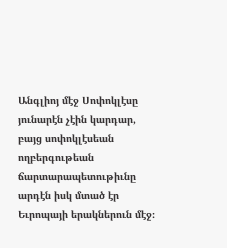Անգլիոյ մէջ Սոփոկլէսը յունարէն չէին կարդար, բայց սոփոկլէսեան ողբերգութեան ճարտարապետութիւնը արդէն իսկ մտած էր Եւրոպայի երակներուն մէջ։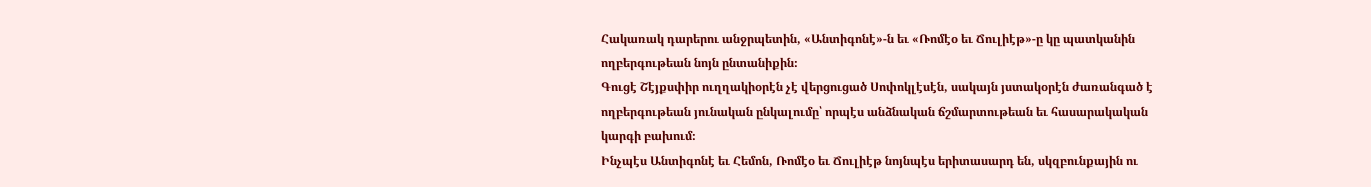Հակառակ դարերու անջրպետին, «Անտիգոնէ»-ն եւ «Ռոմէօ եւ Ճուլիէթ»-ը կը պատկանին ողբերգութեան նոյն ընտանիքին։
Գուցէ Շէյքսփիր ուղղակիօրէն չէ վերցուցած Սոփոկլէսէն, սակայն յստակօրէն ժառանգած է ողբերգութեան յունական ընկալումը՝ որպէս անձնական ճշմարտութեան եւ հասարակական կարգի բախում։
Ինչպէս Անտիգոնէ եւ Հեմոն, Ռոմէօ եւ Ճուլիէթ նոյնպէս երիտասարդ են, սկզբունքային ու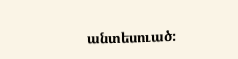անտեսուած։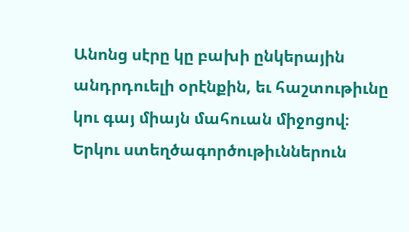Անոնց սէրը կը բախի ընկերային անդրդուելի օրէնքին, եւ հաշտութիւնը կու գայ միայն մահուան միջոցով։
Երկու ստեղծագործութիւններուն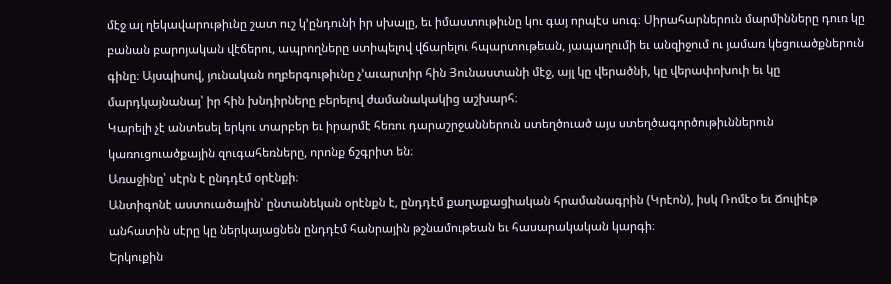մէջ ալ ղեկավարութիւնը շատ ուշ կ’ընդունի իր սխալը, եւ իմաստութիւնը կու գայ որպէս սուգ։ Սիրահարներուն մարմինները դուռ կը բանան բարոյական վէճերու, ապրողները ստիպելով վճարելու հպարտութեան, յապաղումի եւ անզիջում ու յամառ կեցուածքներուն գինը։ Այսպիսով, յունական ողբերգութիւնը չ’աւարտիր հին Յունաստանի մէջ, այլ կը վերածնի, կը վերափոխուի եւ կը մարդկայնանայ՝ իր հին խնդիրները բերելով ժամանակակից աշխարհ։
Կարելի չէ անտեսել երկու տարբեր եւ իրարմէ հեռու դարաշրջաններուն ստեղծուած այս ստեղծագործութիւններուն կառուցուածքային զուգահեռները, որոնք ճշգրիտ են։
Առաջինը՝ սէրն է ընդդէմ օրէնքի։
Անտիգոնէ աստուածային՝ ընտանեկան օրէնքն է, ընդդէմ քաղաքացիական հրամանագրին (Կրէոն), իսկ Ռոմէօ եւ Ճուլիէթ անհատին սէրը կը ներկայացնեն ընդդէմ հանրային թշնամութեան եւ հասարակական կարգի։
Երկուքին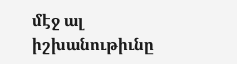մէջ ալ իշխանութիւնը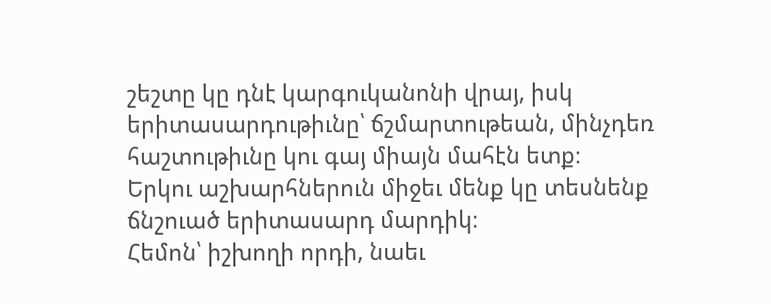շեշտը կը դնէ կարգուկանոնի վրայ, իսկ երիտասարդութիւնը՝ ճշմարտութեան, մինչդեռ հաշտութիւնը կու գայ միայն մահէն ետք։
Երկու աշխարհներուն միջեւ մենք կը տեսնենք ճնշուած երիտասարդ մարդիկ։
Հեմոն՝ իշխողի որդի, նաեւ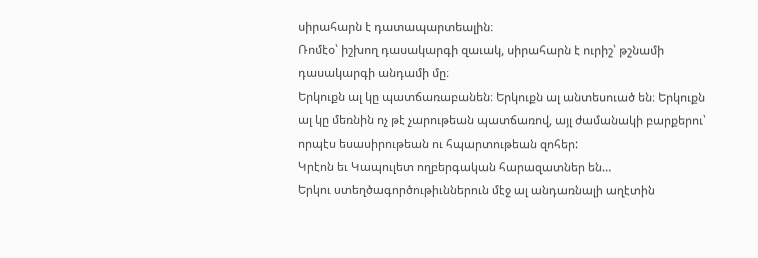սիրահարն է դատապարտեալին։
Ռոմէօ՝ իշխող դասակարգի զաւակ, սիրահարն է ուրիշ՝ թշնամի դասակարգի անդամի մը։
Երկուքն ալ կը պատճառաբանեն։ Երկուքն ալ անտեսուած են։ Երկուքն ալ կը մեռնին ոչ թէ չարութեան պատճառով, այլ ժամանակի բարքերու՝ որպէս եսասիրութեան ու հպարտութեան զոհեր:
Կրէոն եւ Կապուլետ ողբերգական հարազատներ են…
Երկու ստեղծագործութիւններուն մէջ ալ անդառնալի աղէտին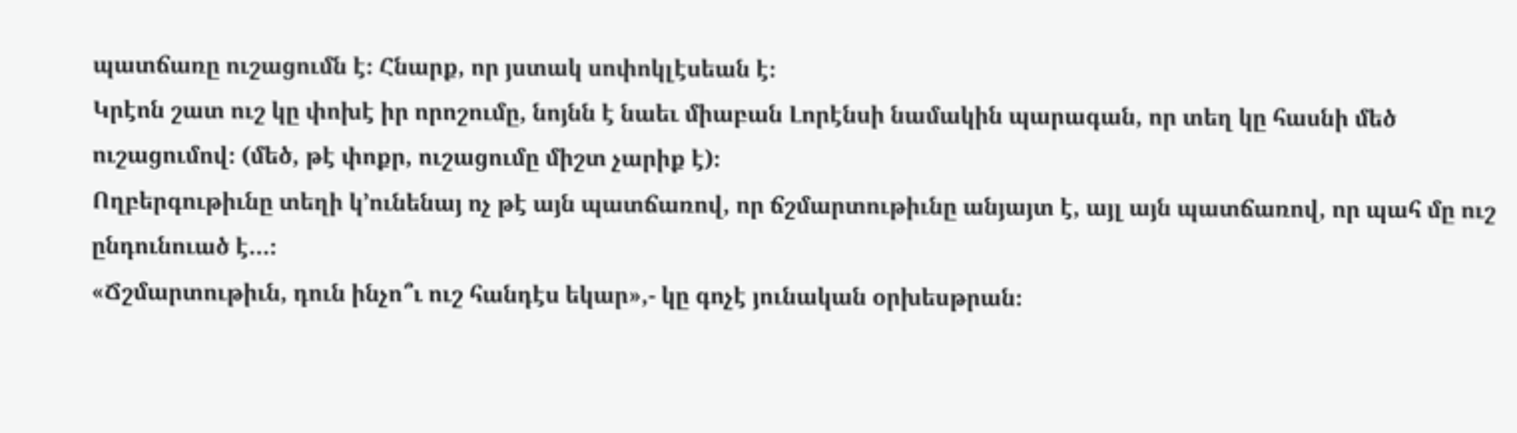պատճառը ուշացումն է։ Հնարք, որ յստակ սոփոկլէսեան է։
Կրէոն շատ ուշ կը փոխէ իր որոշումը, նոյնն է նաեւ միաբան Լորէնսի նամակին պարագան, որ տեղ կը հասնի մեծ ուշացումով։ (մեծ, թէ փոքր, ուշացումը միշտ չարիք է)։
Ողբերգութիւնը տեղի կ’ունենայ ոչ թէ այն պատճառով, որ ճշմարտութիւնը անյայտ է, այլ այն պատճառով, որ պահ մը ուշ ընդունուած է…։
«Ճշմարտութիւն, դուն ինչո՞ւ ուշ հանդէս եկար»,- կը գոչէ յունական օրխեսթրան։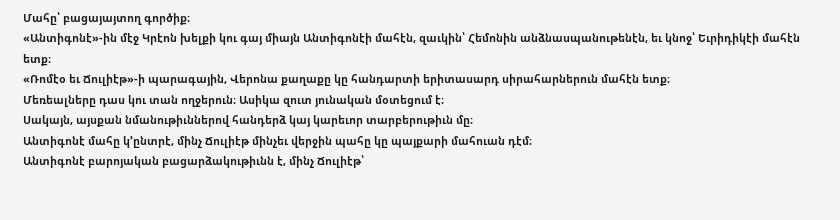Մահը՝ բացայայտող գործիք։
«Անտիգոնէ»-ին մէջ Կրէոն խելքի կու գայ միայն Անտիգոնէի մահէն, զաւկին՝ Հեմոնին անձնասպանութենէն, եւ կնոջ՝ Եւրիդիկէի մահէն ետք։
«Ռոմէօ եւ Ճուլիէթ»-ի պարագային, Վերոնա քաղաքը կը հանդարտի երիտասարդ սիրահարներուն մահէն ետք։
Մեռեալները դաս կու տան ողջերուն։ Ասիկա զուտ յունական մօտեցում է։
Սակայն, այսքան նմանութիւններով հանդերձ կայ կարեւոր տարբերութիւն մը։
Անտիգոնէ մահը կ’ընտրէ, մինչ Ճուլիէթ մինչեւ վերջին պահը կը պայքարի մահուան դէմ։
Անտիգոնէ բարոյական բացարձակութիւնն է, մինչ Ճուլիէթ՝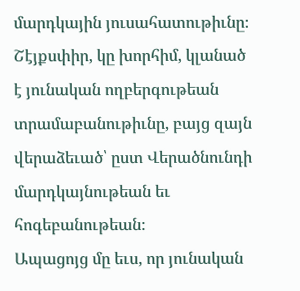մարդկային յուսահատութիւնը։
Շէյքսփիր, կը խորհիմ, կլանած է յունական ողբերգութեան տրամաբանութիւնը, բայց զայն վերաձեւած՝ ըստ Վերածնունդի մարդկայնութեան եւ հոգեբանութեան։
Ապացոյց մը եւս, որ յունական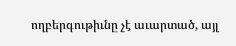ողբերգութիւնը չէ աւարտած, այլ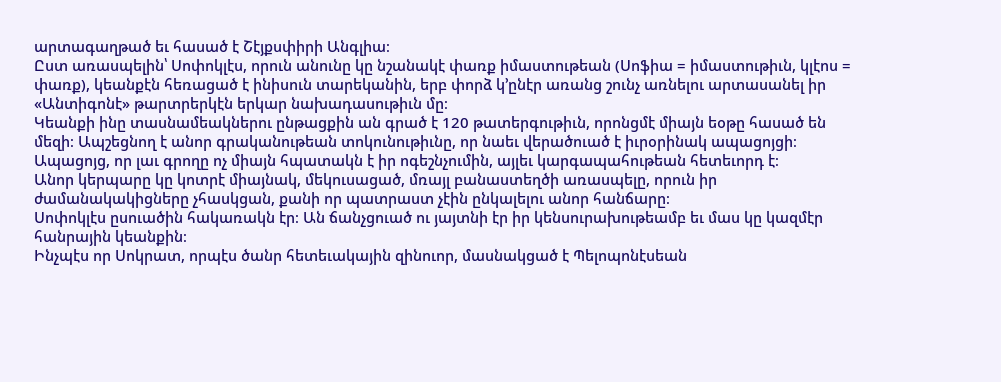արտագաղթած եւ հասած է Շէյքսփիրի Անգլիա։
Ըստ առասպելին՝ Սոփոկլէս, որուն անունը կը նշանակէ փառք իմաստութեան (Սոֆիա = իմաստութիւն, կլէոս = փառք), կեանքէն հեռացած է ինիսուն տարեկանին, երբ փորձ կ’ընէր առանց շունչ առնելու արտասանել իր «Անտիգոնէ» թարտրերկէն երկար նախադասութիւն մը։
Կեանքի ինը տասնամեակներու ընթացքին ան գրած է 120 թատերգութիւն, որոնցմէ միայն եօթը հասած են մեզի։ Ապշեցնող է անոր գրականութեան տոկունութիւնը, որ նաեւ վերածուած է իւրօրինակ ապացոյցի։ Ապացոյց, որ լաւ գրողը ոչ միայն հպատակն է իր ոգեշնչումին, այլեւ կարգապահութեան հետեւորդ է։
Անոր կերպարը կը կոտրէ միայնակ, մեկուսացած, մռայլ բանաստեղծի առասպելը, որուն իր ժամանակակիցները չհասկցան, քանի որ պատրաստ չէին ընկալելու անոր հանճարը։
Սոփոկլէս ըսուածին հակառակն էր։ Ան ճանչցուած ու յայտնի էր իր կենսուրախութեամբ եւ մաս կը կազմէր հանրային կեանքին։
Ինչպէս որ Սոկրատ, որպէս ծանր հետեւակային զինուոր, մասնակցած է Պելոպոնէսեան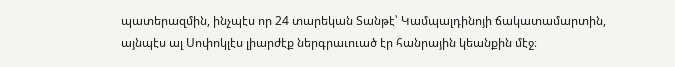պատերազմին, ինչպէս որ 24 տարեկան Տանթէ՝ Կամպալդինոյի ճակատամարտին, այնպէս ալ Սոփոկլէս լիարժէք ներգրաւուած էր հանրային կեանքին մէջ։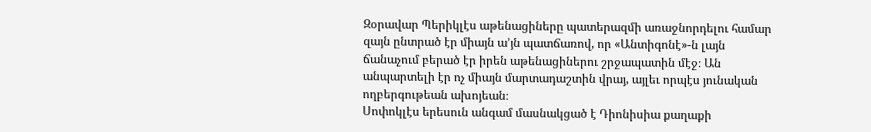Զօրավար Պերիկլէս աթենացիները պատերազմի առաջնորդելու համար զայն ընտրած էր միայն ա’յն պատճառով, որ «Անտիգոնէ»-ն լայն ճանաչում բերած էր իրեն աթենացիներու շրջապատին մէջ։ Ան անպարտելի էր ոչ միայն մարտադաշտին վրայ, այլեւ որպէս յունական ողբերգութեան ախոյեան։
Սոփոկլէս երեսուն անգամ մասնակցած է Դիոնիսիա քաղաքի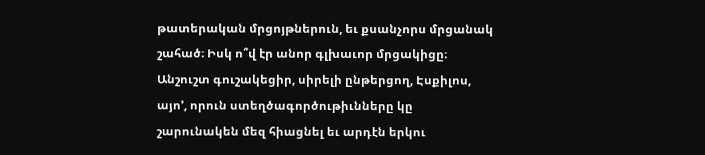թատերական մրցոյթներուն, եւ քսանչորս մրցանակ շահած։ Իսկ ո՞վ էր անոր գլխաւոր մրցակիցը։ Անշուշտ գուշակեցիր, սիրելի ընթերցող, Էսքիլոս, այո’, որուն ստեղծագործութիւնները կը շարունակեն մեզ հիացնել եւ արդէն երկու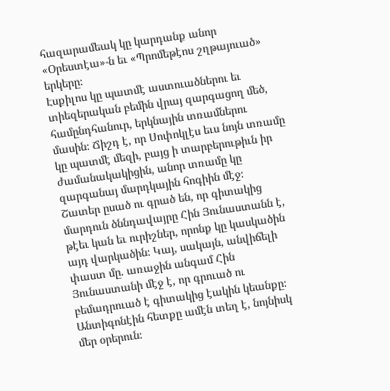հազարամեակ կը կարդանք անոր «Օրեստէա»-ն եւ «Պրոմեթէոս շղթայուած» երկերը։
Էսքիլոս կը պատմէ աստուածներու եւ տիեզերական բեմին վրայ զարգացող մեծ, համընդհանուր, երկնային տռամներու մասին։ Ճիշդ է, որ Սոփոկլէս եւս նոյն տռամը կը պատմէ մեզի, բայց ի տարբերութիւն իր ժամանակակիցին, անոր տռամը կը զարգանայ մարդկային հոգիին մէջ։
Շատեր ըսած ու գրած են, որ գիտակից մարդուն ծննդավայրը Հին Յունաստանն է, թէեւ կան եւ ուրիշներ, որոնք կը կասկածին այդ վարկածին։ Կայ, սակայն, անվիճելի փաստ մը. առաջին անգամ Հին Յունաստանի մէջ է, որ գրուած ու բեմադրուած է գիտակից էակին կեանքը։
Անտիգոնէին հետքը ամէն տեղ է, նոյնիսկ մեր օրերուն։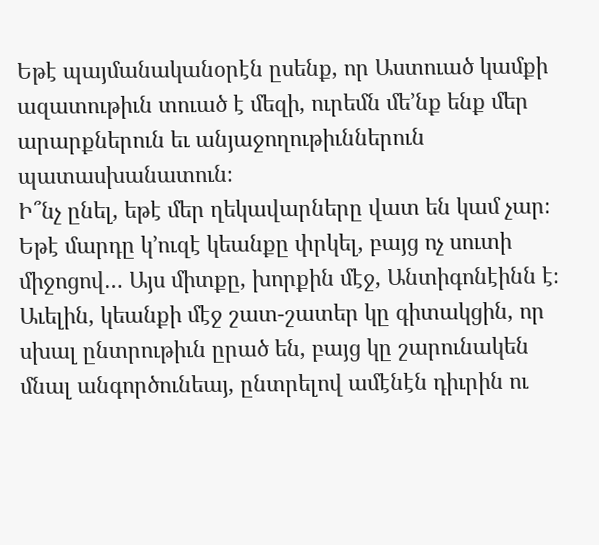Եթէ պայմանականօրէն ըսենք, որ Աստուած կամքի ազատութիւն տուած է մեզի, ուրեմն մե’նք ենք մեր արարքներուն եւ անյաջողութիւններուն պատասխանատուն։
Ի՞նչ ընել, եթէ մեր ղեկավարները վատ են կամ չար։ Եթէ մարդը կ’ուզէ կեանքը փրկել, բայց ոչ սուտի միջոցով… Այս միտքը, խորքին մէջ, Անտիգոնէինն է։
Աւելին, կեանքի մէջ շատ-շատեր կը գիտակցին, որ սխալ ընտրութիւն ըրած են, բայց կը շարունակեն մնալ անգործունեայ, ընտրելով ամէնէն դիւրին ու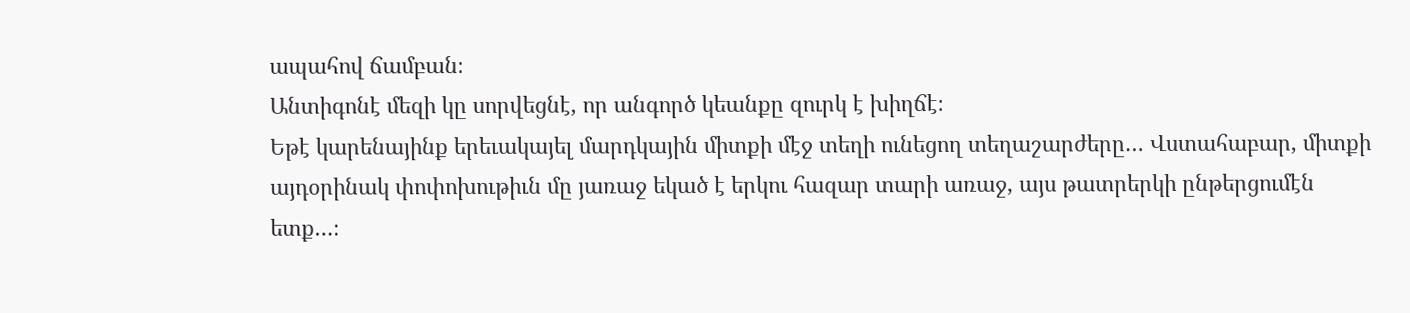ապահով ճամբան։
Անտիգոնէ մեզի կը սորվեցնէ, որ անգործ կեանքը զուրկ է խիղճէ։
Եթէ կարենայինք երեւակայել մարդկային միտքի մէջ տեղի ունեցող տեղաշարժերը… Վստահաբար, միտքի այդօրինակ փոփոխութիւն մը յառաջ եկած է երկու հազար տարի առաջ, այս թատրերկի ընթերցումէն ետք…։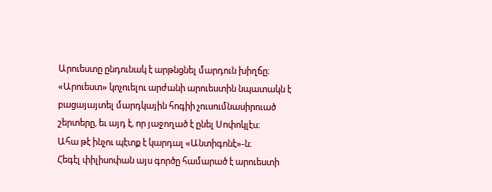Արուեստը ընդունակ է արթնցնել մարդուն խիղճը։ «Արուեստ» կոչուելու արժանի արուեստին նպատակն է բացայայտել մարդկային հոգիի չուսումնասիրուած շերտերը, եւ այդ է, որ յաջողած է ընել Սոփոկլէս։
Ահա թէ ինչու պէտք է կարդալ «Անտիգոնէ»-ն։
Հեգէլ փիլիսոփան այս գործը համարած է արուեստի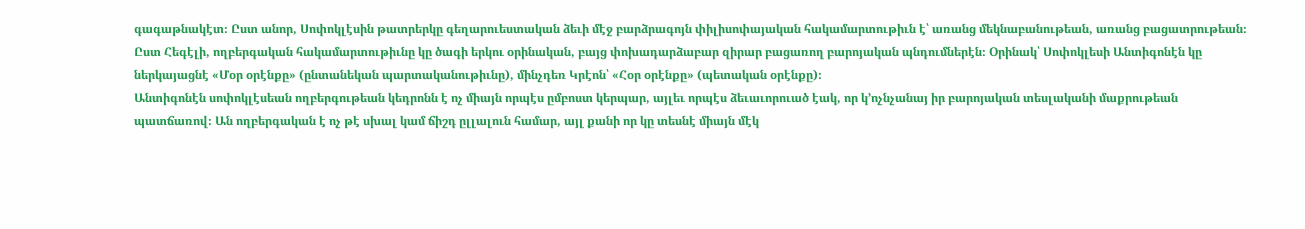գագաթնակէտ։ Ըստ անոր, Սոփոկլէսին թատրերկը գեղարուեստական ձեւի մէջ բարձրագոյն փիլիսոփայական հակամարտութիւն է՝ առանց մեկնաբանութեան, առանց բացատրութեան։
Ըստ Հեգէլի, ողբերգական հակամարտութիւնը կը ծագի երկու օրինական, բայց փոխադարձաբար զիրար բացառող բարոյական պնդումներէն։ Օրինակ՝ Սոփոկլեսի Անտիգոնէն կը ներկայացնէ «Մօր օրէնքը» (ընտանեկան պարտականութիւնը), մինչդեռ Կրէոն՝ «Հօր օրէնքը» (պետական օրէնքը)։
Անտիգոնէն սոփոկլէսեան ողբերգութեան կեդրոնն է ոչ միայն որպէս ըմբոստ կերպար, այլեւ որպէս ձեւաւորուած էակ, որ կ’ոչնչանայ իր բարոյական տեսլականի մաքրութեան պատճառով։ Ան ողբերգական է ոչ թէ սխալ կամ ճիշդ ըլլալուն համար, այլ քանի որ կը տեսնէ միայն մէկ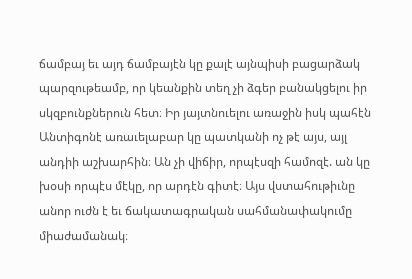ճամբայ եւ այդ ճամբայէն կը քալէ այնպիսի բացարձակ պարզութեամբ, որ կեանքին տեղ չի ձգեր բանակցելու իր սկզբունքներուն հետ։ Իր յայտնուելու առաջին իսկ պահէն Անտիգոնէ առաւելաբար կը պատկանի ոչ թէ այս, այլ անդիի աշխարհին։ Ան չի վիճիր, որպէսզի համոզէ. ան կը խօսի որպէս մէկը, որ արդէն գիտէ։ Այս վստահութիւնը անոր ուժն է եւ ճակատագրական սահմանափակումը միաժամանակ։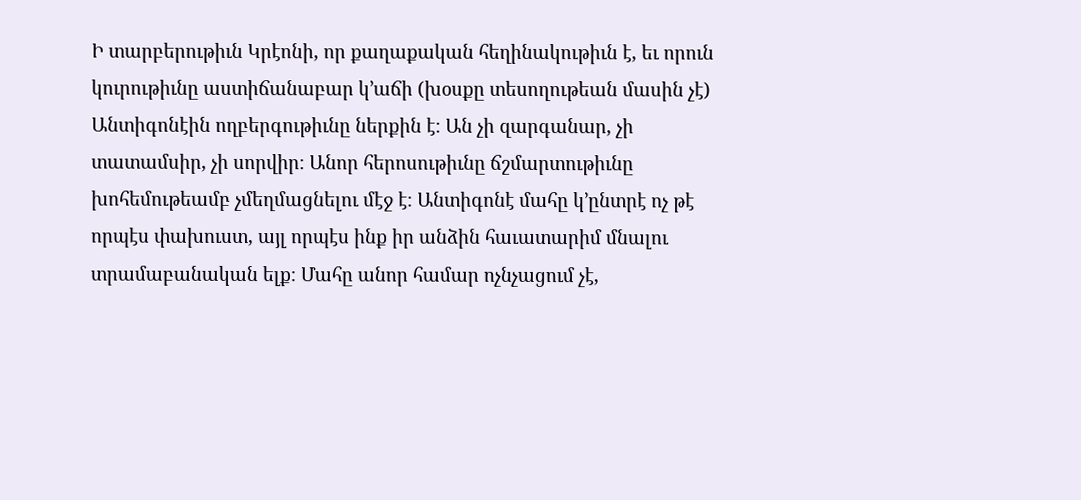Ի տարբերութիւն Կրէոնի, որ քաղաքական հեղինակութիւն է, եւ որուն կուրութիւնը աստիճանաբար կ’աճի (խօսքը տեսողութեան մասին չէ) Անտիգոնէին ողբերգութիւնը ներքին է։ Ան չի զարգանար, չի տատամսիր, չի սորվիր։ Անոր հերոսութիւնը ճշմարտութիւնը խոհեմութեամբ չմեղմացնելու մէջ է։ Անտիգոնէ մահը կ’ընտրէ ոչ թէ որպէս փախուստ, այլ որպէս ինք իր անձին հաւատարիմ մնալու տրամաբանական ելք։ Մահը անոր համար ոչնչացում չէ,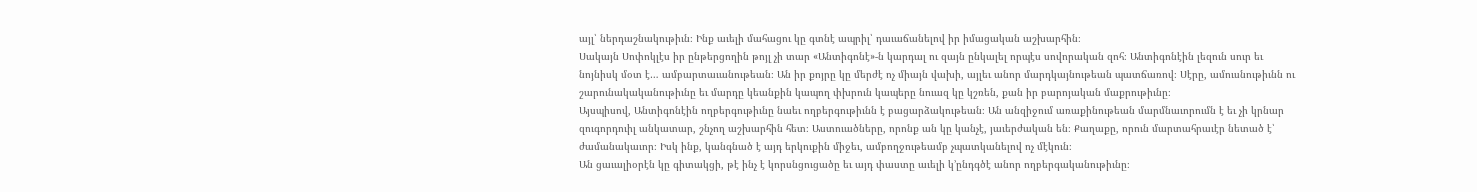այլ՝ ներդաշնակութիւն։ Ինք աւելի մահացու կը գտնէ ապրիլ՝ դաւաճանելով իր իմացական աշխարհին։
Սակայն Սոփոկլէս իր ընթերցողին թոյլ չի տար «Անտիգոնէ»-ն կարդալ ու զայն ընկալել որպէս սովորական զոհ։ Անտիգոնէին լեզուն սուր եւ նոյնիսկ մօտ է… ամբարտաւանութեան։ Ան իր քոյրը կը մերժէ ոչ միայն վախի, այլեւ անոր մարդկայնութեան պատճառով։ Սէրը, ամուսնութիւնն ու շարունակականութիւնը եւ մարդը կեանքին կապող փխրուն կապերը նուազ կը կշռեն, քան իր բարոյական մաքրութիւնը։
Այսպիսով, Անտիգոնէին ողբերգութիւնը նաեւ ողբերգութիւնն է բացարձակութեան։ Ան անզիջում առաքինութեան մարմնաւորումն է եւ չի կրնար զուգորդուիլ անկատար, շնչող աշխարհին հետ։ Աստուածները, որոնք ան կը կանչէ, յաւերժական են։ Քաղաքը, որուն մարտահրաւէր նետած է՝ ժամանակաւոր։ Իսկ ինք, կանգնած է այդ երկուքին միջեւ, ամբողջութեամբ չպատկանելով ոչ մէկուն։
Ան ցաւալիօրէն կը գիտակցի, թէ ինչ է կորսնցուցածը եւ այդ փաստը աւելի կ’ընդգծէ անոր ողբերգականութիւնը։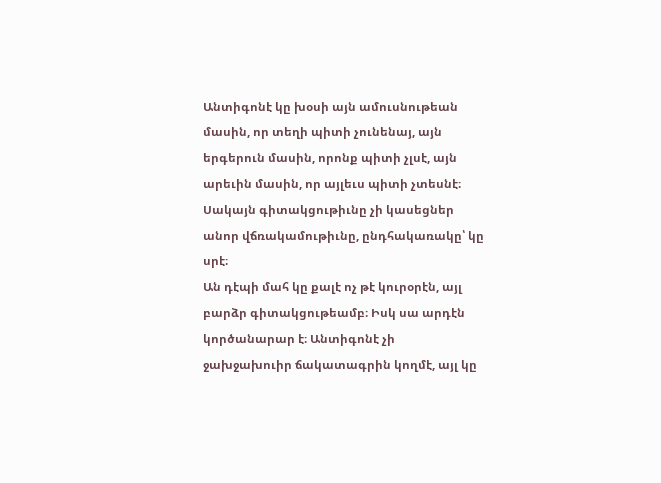Անտիգոնէ կը խօսի այն ամուսնութեան մասին, որ տեղի պիտի չունենայ, այն երգերուն մասին, որոնք պիտի չլսէ, այն արեւին մասին, որ այլեւս պիտի չտեսնէ։ Սակայն գիտակցութիւնը չի կասեցներ անոր վճռակամութիւնը, ընդհակառակը՝ կը սրէ։
Ան դէպի մահ կը քալէ ոչ թէ կուրօրէն, այլ բարձր գիտակցութեամբ։ Իսկ սա արդէն կործանարար է։ Անտիգոնէ չի ջախջախուիր ճակատագրին կողմէ, այլ կը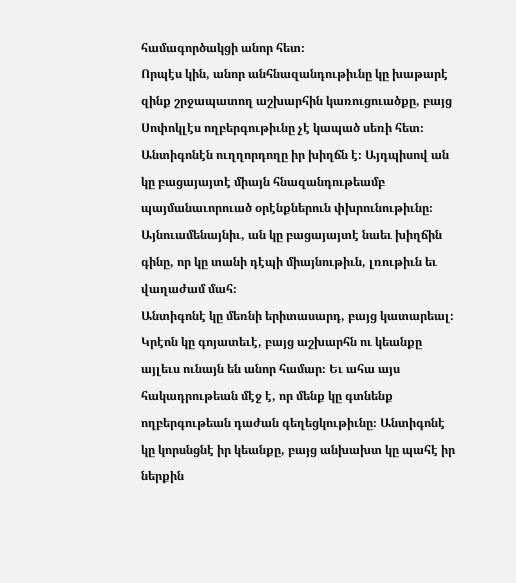համագործակցի անոր հետ։
Որպէս կին, անոր անհնազանդութիւնը կը խաթարէ զինք շրջապատող աշխարհին կառուցուածքը, բայց Սոփոկլէս ողբերգութիւնը չէ կապած սեռի հետ։ Անտիգոնէն ուղղորդողը իր խիղճն է։ Այդպիսով ան կը բացայայտէ միայն հնազանդութեամբ պայմանաւորուած օրէնքներուն փխրունութիւնը։
Այնուամենայնիւ, ան կը բացայայտէ նաեւ խիղճին գինը, որ կը տանի դէպի միայնութիւն, լռութիւն եւ վաղաժամ մահ։
Անտիգոնէ կը մեռնի երիտասարդ, բայց կատարեալ։ Կրէոն կը գոյատեւէ, բայց աշխարհն ու կեանքը այլեւս ունայն են անոր համար։ Եւ ահա այս հակադրութեան մէջ է, որ մենք կը գտնենք ողբերգութեան դաժան գեղեցկութիւնը։ Անտիգոնէ կը կորսնցնէ իր կեանքը, բայց անխախտ կը պահէ իր ներքին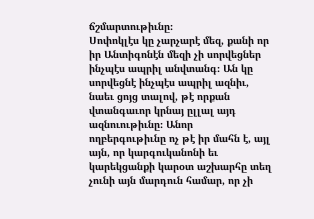ճշմարտութիւնը։
Սոփոկլէս կը չարչարէ մեզ, քանի որ իր Անտիգոնէն մեզի չի սորվեցներ ինչպէս ապրիլ անվտանգ։ Ան կը սորվեցնէ ինչպէս ապրիլ ազնիւ, նաեւ ցոյց տալով, թէ որքան վտանգաւոր կրնայ ըլլալ այդ ազնուութիւնը։ Անոր ողբերգութիւնը ոչ թէ իր մահն է, այլ այն, որ կարգուկանոնի եւ կարեկցանքի կարօտ աշխարհը տեղ չունի այն մարդուն համար, որ չի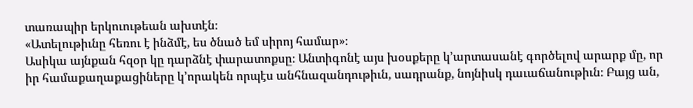տառապիր երկուութեան ախտէն։
«Ատելութիւնը հեռու է ինձմէ, ես ծնած եմ սիրոյ համար»։
Ասիկա այնքան հզօր կը դարձնէ փարատոքսը։ Անտիգոնէ այս խօսքերը կ’արտասանէ գործելով արարք մը, որ իր համաքաղաքացիները կ’որակեն որպէս անհնազանդութիւն, սադրանք, նոյնիսկ դաւաճանութիւն։ Բայց ան,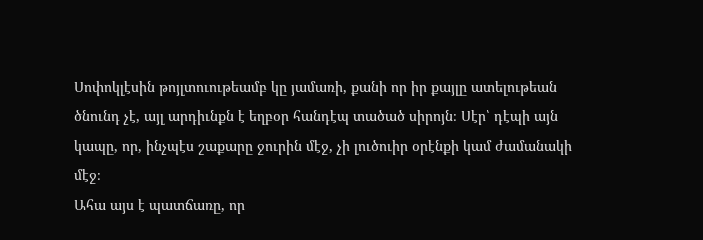Սոփոկլէսին թոյլտուութեամբ կը յամառի, քանի որ իր քայլը ատելութեան ծնունդ չէ, այլ արդիւնքն է եղբօր հանդէպ տածած սիրոյն։ Սէր՝ դէպի այն կապը, որ, ինչպէս շաքարը ջուրին մէջ, չի լուծուիր օրէնքի կամ ժամանակի մէջ։
Ահա այս է պատճառը, որ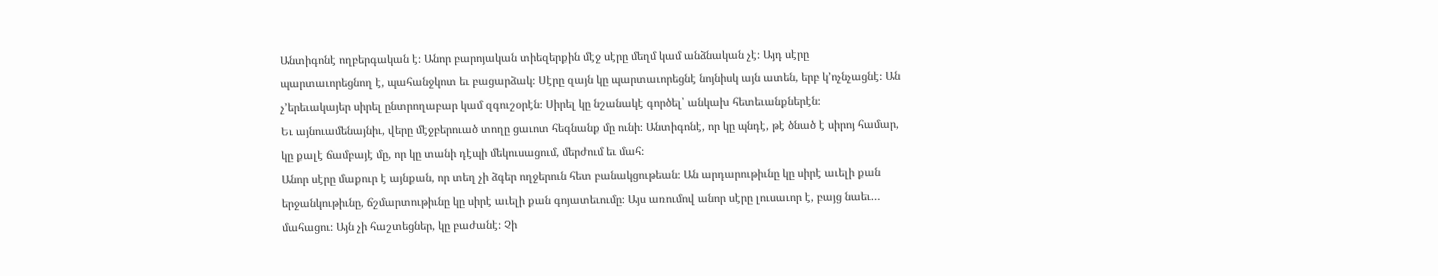Անտիգոնէ ողբերգական է։ Անոր բարոյական տիեզերքին մէջ սէրը մեղմ կամ անձնական չէ։ Այդ սէրը պարտաւորեցնող է, պահանջկոտ եւ բացարձակ։ Սէրը զայն կը պարտաւորեցնէ նոյնիսկ այն ատեն, երբ կ’ոչնչացնէ։ Ան չ’երեւակայեր սիրել ընտրողաբար կամ զգուշօրէն։ Սիրել կը նշանակէ գործել՝ անկախ հետեւանքներէն։
Եւ այնուամենայնիւ, վերը մէջբերուած տողը ցաւոտ հեգնանք մը ունի։ Անտիգոնէ, որ կը պնդէ, թէ ծնած է սիրոյ համար, կը քալէ ճամբայէ մը, որ կը տանի դէպի մեկուսացում, մերժում եւ մահ։
Անոր սէրը մաքուր է այնքան, որ տեղ չի ձգեր ողջերուն հետ բանակցութեան։ Ան արդարութիւնը կը սիրէ աւելի քան երջանկութիւնը, ճշմարտութիւնը կը սիրէ աւելի քան գոյատեւումը։ Այս առումով անոր սէրը լուսաւոր է, բայց նաեւ… մահացու։ Այն չի հաշտեցներ, կը բաժանէ։ Չի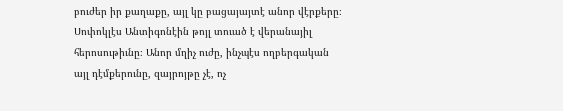բուժեր իր քաղաքը, այլ կը բացայայտէ անոր վէրքերը։
Սոփոկլէս Անտիգոնէին թոյլ տուած է վերանայիլ հերոսութիւնը։ Անոր մղիչ ուժը, ինչպէս ողբերգական այլ դէմքերունը, զայրոյթը չէ, ոչ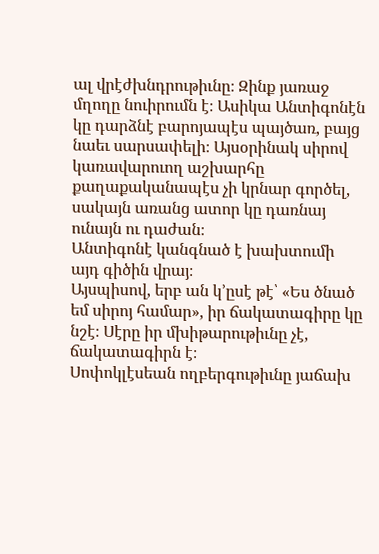ալ վրէժխնդրութիւնը։ Զինք յառաջ մղողը նուիրումն է։ Ասիկա Անտիգոնէն կը դարձնէ բարոյապէս պայծառ, բայց նաեւ սարսափելի։ Այսօրինակ սիրով կառավարուող աշխարհը քաղաքականապէս չի կրնար գործել, սակայն առանց ատոր կը դառնայ ունայն ու դաժան։
Անտիգոնէ կանգնած է խախտումի այդ գիծին վրայ։
Այսպիսով, երբ ան կ’ըսէ թէ՝ «Ես ծնած եմ սիրոյ համար», իր ճակատագիրը կը նշէ։ Սէրը իր մխիթարութիւնը չէ, ճակատագիրն է։
Սոփոկլէսեան ողբերգութիւնը յաճախ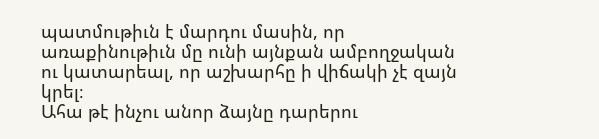պատմութիւն է մարդու մասին, որ առաքինութիւն մը ունի այնքան ամբողջական ու կատարեալ, որ աշխարհը ի վիճակի չէ զայն կրել։
Ահա թէ ինչու անոր ձայնը դարերու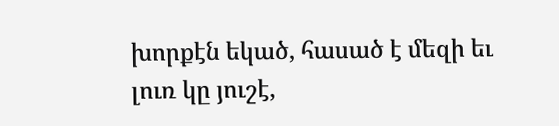խորքէն եկած, հասած է մեզի եւ լուռ կը յուշէ,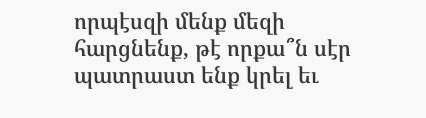որպէսզի մենք մեզի հարցնենք, թէ որքա՞ն սէր պատրաստ ենք կրել եւ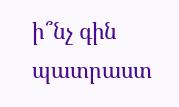ի՞նչ գին պատրաստ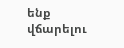ենք վճարելու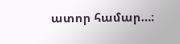ատոր համար…։